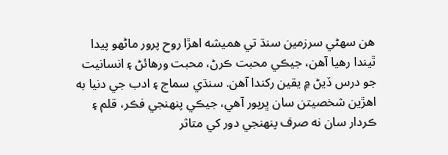هن سهڻي سرزمين سنڌ تي هميشه اهڙا روح پرور ماڻهو پيدا ٿيندا رهيا آهن، جيڪي محبت ڪرڻ، محبت ورهائڻ ۽ انسانيت جو درس ڏيڻ ۾ يقين رکندا آهن. سنڌي سماج ۽ ادب جي دنيا به اهڙين شخصيتن سان ڀرپور آهي، جيڪي پنهنجي فڪر، قلم ۽ ڪردار سان نه صرف پنهنجي دور کي متاثر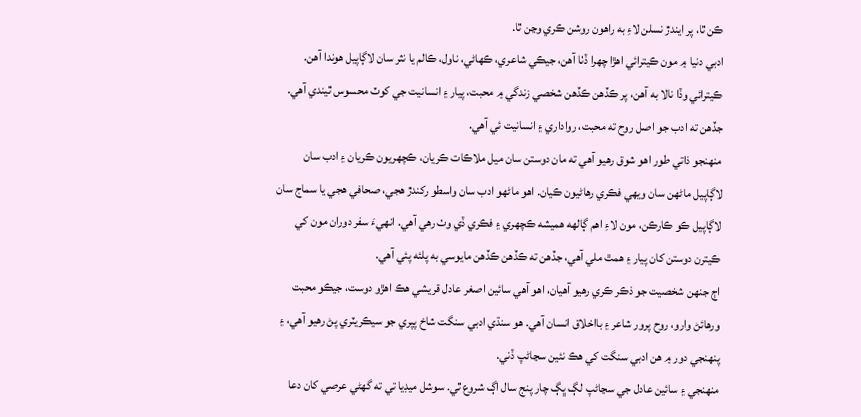ڪن ٿا، پر ايندڙ نسلن لاءِ به راھون روشن ڪري وڃن ٿا.
ادبي دنيا ۾ مون ڪيترائي اهڙا چهرا ڏٺا آهن، جيڪي شاعري، ڪهاڻي، ناول، ڪالم يا نثر سان لاڳاپيل هوندا آهن. ڪيترائي وڏا نالا به آهن، پر ڪڏهن ڪڏهن شخصي زندگي ۾ محبت، پيار ۽ انسانيت جي کوٽ محسوس ٿيندي آهي. جڏهن ته ادب جو اصل روح ته محبت، رواداري ۽ انسانيت ئي آهي.
منهنجو ذاتي طور اهو شوق رهيو آهي ته مان دوستن سان ميل ملاڪات ڪريان، ڪچهريون ڪريان ۽ ادب سان لاڳاپيل ماڻهن سان ويهي فڪري رهاڻيون ڪيان. اهو ماڻهو ادب سان واسطو رکندڙ هجي، صحافي هجي يا سماج سان لاڳاپيل ڪو ڪارڪن، مون لاءِ اهم ڳالهه هميشه ڪچهري ۽ فڪري ڏي وٺ رهي آهي. انهيءَ سفر دوران مون کي ڪيترن دوستن کان پيار ۽ همٿ ملي آهي، جڏهن ته ڪڏهن ڪڏهن مايوسي به پلئه پئي آهي.
اڄ جنهن شخصيت جو ذڪر ڪري رهيو آهيان، اهو آهي سائين اصغر عادل قريشي هڪ اهڙو دوست، جيڪو محبت ورهائڻ وارو، روح پرور شاعر ۽ بااخلاق انسان آهي. هو سنڌي ادبي سنگت شاخ پپري جو سيڪريٽري پڻ رهيو آهي، ۽ پنهنجي دور ۾ هن ادبي سنگت کي هڪ نئين سڃاڻپ ڏني.
منهنجي ۽ سائين عادل جي سڃاڻپ لڳ ڀڳ چار پنج سال اڳ شروع ٿي. سوشل ميڊيا تي ته گهڻي عرصي کان دعا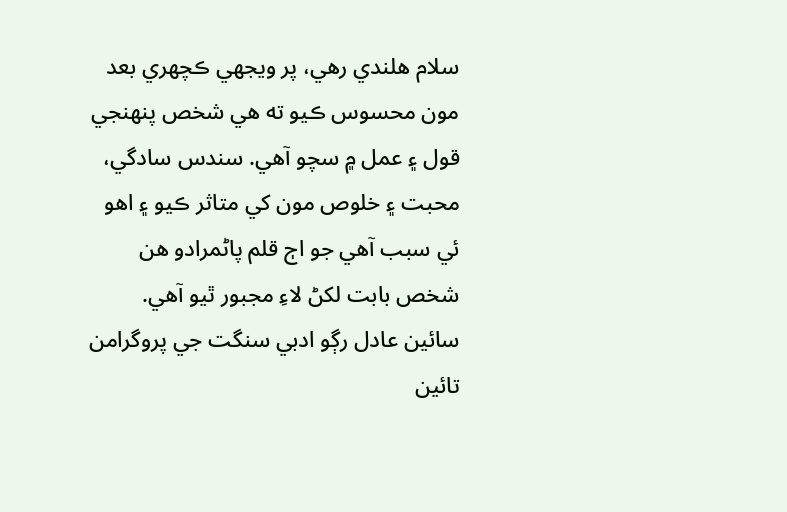سلام هلندي رهي، پر ويجهي ڪچهري بعد مون محسوس ڪيو ته هي شخص پنهنجي قول ۽ عمل ۾ سچو آهي. سندس سادگي، محبت ۽ خلوص مون کي متاثر ڪيو ۽ اهو ئي سبب آهي جو اڄ قلم پاڻمرادو هن شخص بابت لکڻ لاءِ مجبور ٿيو آهي.
سائين عادل رڳو ادبي سنگت جي پروگرامن تائين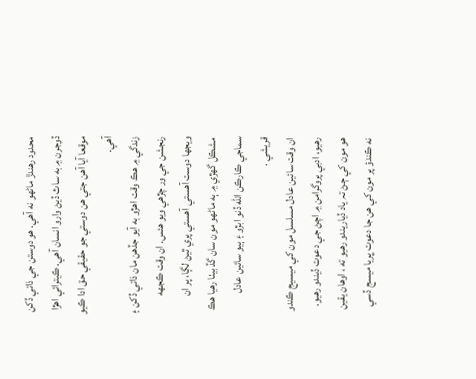محدود رهندڙ ماڻهو نه آهي. هو دوستن جي ذاتي ڏکن ڏوجرن ۾ به ساٿ ڏيڻ وارو انسان آهي. ڪيترائي اهڙا موقعا آيا آهن جتي هن دوستي جو حقيقي حق ادا ڪيو آهي.
زندگي ۾ هڪ وقت اهڙو به آيو جڏهن مان ذاتي ڏکن ۽ رنجشن جي ور چڙهي ويو هئس. ان وقت ڪجهه ويجها دوست آهستي آهستي پري ٿيڻ لڳا، پر ان مشڪل گهڙي ۾ ٻه ماڻهو مون سان گڏ بيٺا رهيا هڪ سماجي ڪارڪن الله ڏنو ابڙو ۽ ٻيو سائين عادل قريشي .
ان وقت سائين عادل مسلسل مون کي ميسيج ڪندو رهيو، ادبي پروگرامن ۾ اچڻ جي دعوت ڏيندو رهيو. هو مون کي ڄڻ تہ ياد ڏياريندو رهيو ته ، اوھان يقين نه ڪندؤ پر مون کي ھن جا دعوت ڀريا ميسج ڏسي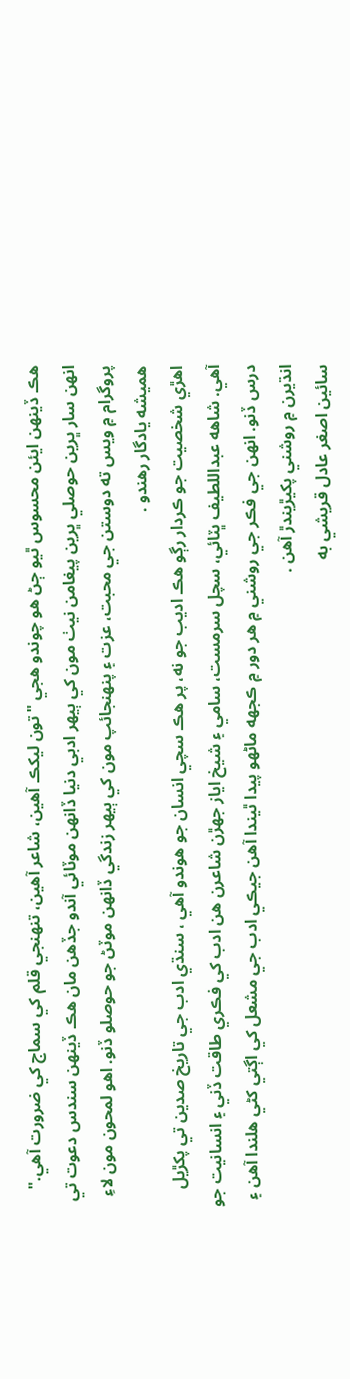ھڪ ڏينھن ايئن محسوس ٿيو ڄڻ ھو چوندو ھجي "تون ليکڪ آهين، شاعر آهين، تنهنجي قلم کي سماج کي ضرورت آهي."
انهن سار ڀرين حوصلي ڀرين پيغامن نيٺ مون کي ٻيهر ادبي دنيا ڏانهن موٽائي آندو جڏهن مان هڪ ڏينهن سندس دعوت تي پروگرام ۾ ويس ته دوستن جي محبت، عزت ۽ پنهنجائپ مون کي ٻيهر زندگي ڏانهن موٽڻ جو حوصلو ڏنو. اهو لمحون مون لاءِ هميشه يادگار رهندو .
اهڙي شخصيت جو ڪردار رڳو هڪ اديب جو نه، پر هڪ سچي انسان جو هوندو آهي ، سنڌي ادب جي تاريخ صدين تي پکڙيل آهي. شاهه عبداللطيف ڀٽائي، سچل سرمست، سامي ۽ شيخ اياز جهڙن شاعرن هن ادب کي فڪري طاقت ڏني ۽ انسانيت جو درس ڏنو. انهن جي فڪر جي روشني ۾ هر دور ۾ ڪجهه ماڻهو پيدا ٿيندا آهن جيڪي ادب جي مشعل کي اڳتي کڻي هلندا آهن ۽ انڌيرن ۾ روشني پکيڙيندڙ آھن .
سائين اصغر عادل قريشي به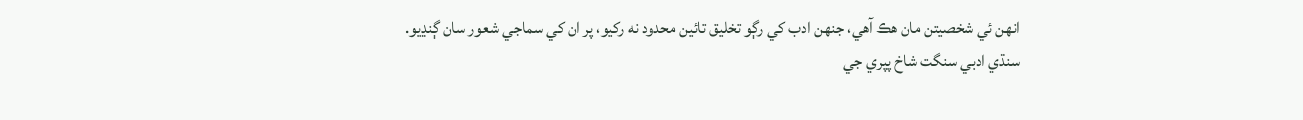انهن ئي شخصيتن مان هڪ آهي، جنهن ادب کي رڳو تخليق تائين محدود نه رکيو، پر ان کي سماجي شعور سان ڳنڍيو.
سنڌي ادبي سنگت شاخ پپري جي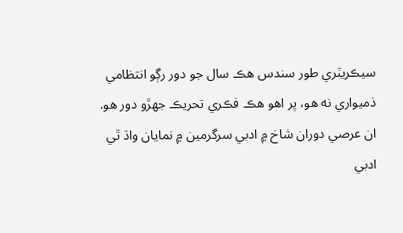سيڪريٽري طور سندس هڪ سال جو دور رڳو انتظامي ذميواري نه هو، پر اهو هڪ فڪري تحريڪ جهڙو دور هو. ان عرصي دوران شاخ ۾ ادبي سرگرمين ۾ نمايان واڌ ٿي ادبي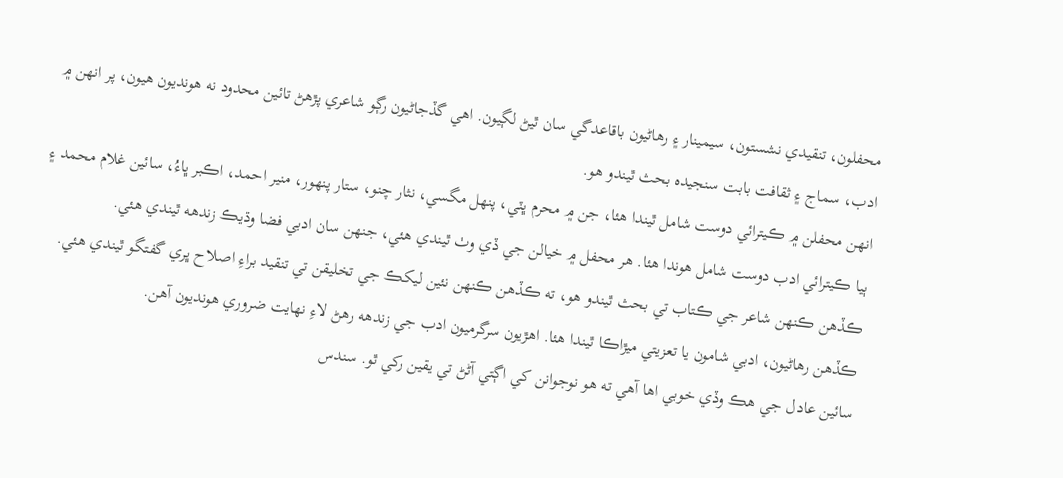محفلون، تنقيدي نشستون، سيمينار ۽ رهاڻيون باقاعدگي سان ٿيڻ لڳيون. اهي گڏجاڻيون رڳو شاعري پڙهڻ تائين محدود نه هونديون هيون، پر انهن ۾ ادب، سماج ۽ ثقافت بابت سنجيده بحث ٿيندو هو.
انهن محفلن ۾ ڪيترائي دوست شامل ٿيندا هئا، جن ۾ محرم ڀٽي، پنھل مگسي، نثار چنو، ستار پنھور، منير احمد، اڪبر ڀاءُ، سائين غلام محمد ۽ ٻيا ڪيترائي ادب دوست شامل هوندا هئا. هر محفل ۾ خيالن جي ڏي وٺ ٿيندي هئي، جنهن سان ادبي فضا وڌيڪ زندهه ٿيندي هئي.
ڪڏهن ڪنهن شاعر جي ڪتاب تي بحث ٿيندو هو، ته ڪڏهن ڪنهن نئين ليکڪ جي تخليقن تي تنقيد براءِ اصلاح ڀري گفتگو ٿيندي هئي. ڪڏهن رهاڻيون، ادبي شامون يا تعزيتي ميڙاڪا ٿيندا هئا. اهڙيون سرگرميون ادب جي زندهه رهڻ لاءِ نهايت ضروري هونديون آهن.
سائين عادل جي هڪ وڏي خوبي اها آهي ته هو نوجوانن کي اڳتي آڻڻ تي يقين رکي ٿو. سندس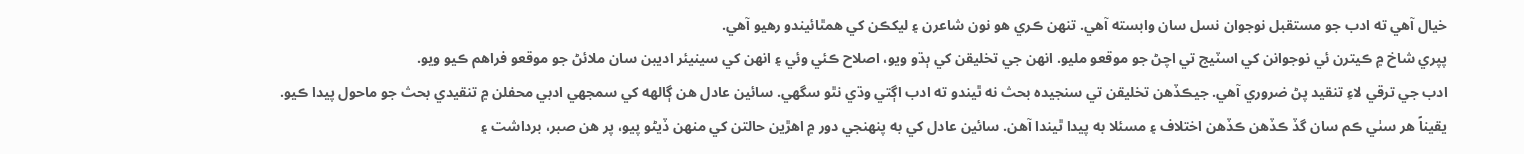خيال آهي ته ادب جو مستقبل نوجوان نسل سان وابسته آهي. تنهن ڪري هو نون شاعرن ۽ ليکڪن کي همٿائيندو رهيو آهي.
پپري شاخ ۾ ڪيترن ئي نوجوانن کي اسٽيج تي اچڻ جو موقعو مليو. انهن جي تخليقن کي ٻڌو ويو، اصلاح ڪئي وئي ۽ انهن کي سينيئر اديبن سان ملائڻ جو موقعو فراهم ڪيو ويو.
ادب جي ترقي لاءِ تنقيد پڻ ضروري آهي. جيڪڏهن تخليقن تي سنجيده بحث نه ٿيندو ته ادب اڳتي وڌي نٿو سگهي. سائين عادل هن ڳالهه کي سمجهي ادبي محفلن ۾ تنقيدي بحث جو ماحول پيدا ڪيو.
يقيناً هر سٺي ڪم سان گڏ ڪڏهن ڪڏهن اختلاف ۽ مسئلا به پيدا ٿيندا آهن. سائين عادل کي به پنهنجي دور ۾ اهڙين حالتن کي منهن ڏيڻو پيو، پر هن صبر، برداشت ۽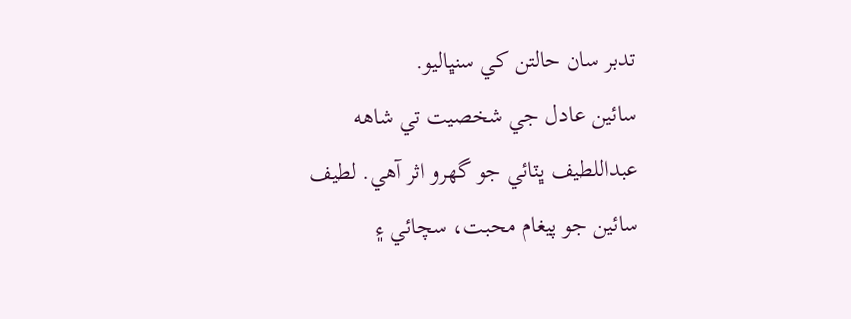تدبر سان حالتن کي سنڀاليو.
سائين عادل جي شخصيت تي شاهه عبداللطيف ڀٽائي جو گهرو اثر آهي. لطيف سائين جو پيغام محبت، سچائي ۽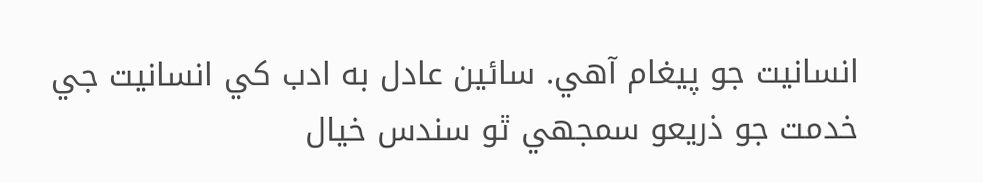انسانيت جو پيغام آهي. سائين عادل به ادب کي انسانيت جي خدمت جو ذريعو سمجهي ٿو سندس خيال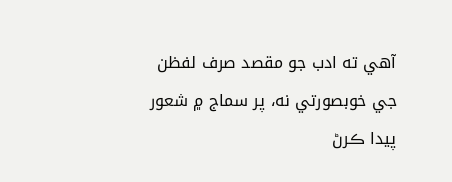آهي ته ادب جو مقصد صرف لفظن جي خوبصورتي نه، پر سماج ۾ شعور پيدا ڪرڻ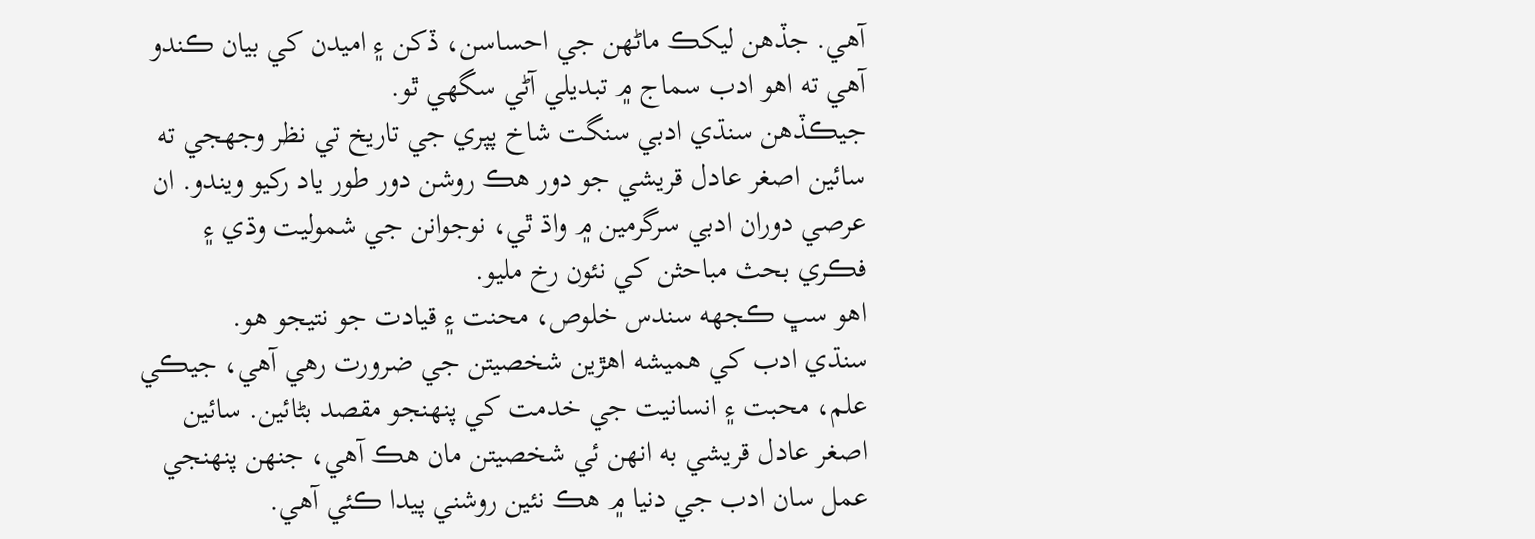آهي. جڏهن ليکڪ ماڻهن جي احساسن، ڏکن ۽ اميدن کي بيان ڪندو آهي ته اهو ادب سماج ۾ تبديلي آڻي سگهي ٿو.
جيڪڏهن سنڌي ادبي سنگت شاخ پپري جي تاريخ تي نظر وجهجي ته سائين اصغر عادل قريشي جو دور هڪ روشن دور طور ياد رکيو ويندو. ان عرصي دوران ادبي سرگرمين ۾ واڌ ٿي، نوجوانن جي شموليت وڌي ۽ فڪري بحث مباحثن کي نئون رخ مليو.
اهو سڀ ڪجهه سندس خلوص، محنت ۽ قيادت جو نتيجو هو.
سنڌي ادب کي هميشه اهڙين شخصيتن جي ضرورت رهي آهي، جيڪي علم، محبت ۽ انسانيت جي خدمت کي پنهنجو مقصد بڻائين. سائين اصغر عادل قريشي به انهن ئي شخصيتن مان هڪ آهي، جنهن پنهنجي عمل سان ادب جي دنيا ۾ هڪ نئين روشني پيدا ڪئي آهي.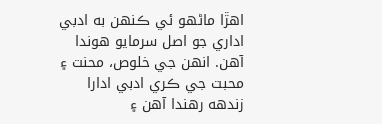اهڙا ماڻهو ئي ڪنهن به ادبي اداري جو اصل سرمايو هوندا آهن. انهن جي خلوص، محنت ۽ محبت جي ڪري ادبي ادارا زندهه رهندا آهن ۽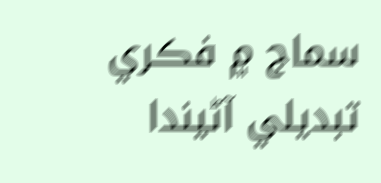سماج ۾ فڪري تبديلي آڻيندا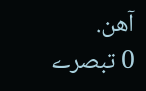آهن.
0 تبصرے